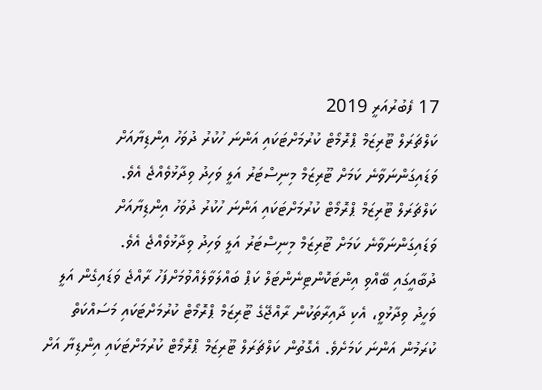17 ފެބުރުއަރީ 2019
ކަލްޗަރަލް ޓޫރިޒަމް ޕްރޮމޯޓް ކުރުމަށްޓަކައި އަންނަ ހުކުރު ދުވަހު އިންޑިޔާއަށް ވަޑައިގަންނަވާނެ ކަމަށް ޓޫރިޒަމް މިނިސްޓަރު އަލީ ވަހިދު ވިދާޅުވެއްޖެ އެވެ.
ކަލްޗަރަލް ޓޫރިޒަމް ޕްރޮމޯޓް ކުރުމަށްޓަކައި އަންނަ ހުކުރު ދުވަހު އިންޑިޔާއަށް ވަޑައިގަންނަވާނެ ކަމަށް ޓޫރިޒަމް މިނިސްޓަރު އަލީ ވަހިދު ވިދާޅުވެއްޖެ އެވެ.
ދުބާއީގައި ބޭއްވި އިންޓަކޮންޓިނެންޓަލް ކަޕް ބައްލަވާލެއްވުމަށްފަހު ރާއްޖެ ވަޑައިގެން އަލީ ވަހީދު ވިދާޅުވީ، އެކި ދާއިރާތަކުން ރާއްޖޭގެ ޓޫރިޒަމް ޕްރޮމޯޓް ކުރުމަށްޓަކައި މަސައްކަތް ކުރަމުން އަންނަ ކަމަށެވެ. އެގޮތުން ކަލްޗަރަލް ޓޫރިޒަމް ޕްރޮމޯޓް ކުރުމަށްޓަކައި އިންޑިޔާ އަށް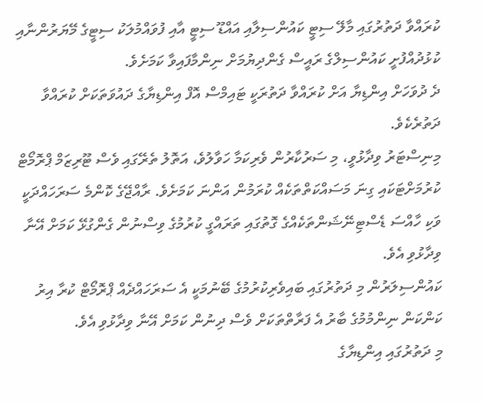ކުރައްވާ ދަތުރުގައި މާލޭ ސިޓީ ކައުންސިލާއި އައްޑޫ ސިޓީ އާއި ފުވައްމުލަކު ސިޓީގެ މޭޔަރުންނާއި ކުޅުދުއްފުށީ ކައުންސިލްގެ ރައީސް ގެންދިޔުމަށް ނިންމާފައިވާ ކަމަށެވެ.
ދެ ދުވަހަށް އިންޑިޔާ އަށް ކުރައްވާ ދަތުރަކީ ޓައިމްސް އޮފް އިންޑިޔާގެ ދައުވަތަކަށް ކުރައްވާ ދަތުރެކެވެ.
މިނިސްޓަރު ވިދާޅުވީ، މި ސަރުކާރުން ވެރިކަމާ ހަވާލުވެ، އަތޮލު ތެރޭގައި ވެސް ޓޫރިޒަމް ޕްރޮމޯޓް ކުރުމަށްޓަކައި ގިނަ މަސައްކަތްތަކެއް ކުރަމުން އަންނަ ކަމަށެވެ. ރާއްޖޭގެ ކޮންމެ ސަރަހައްދަކީ ވަކި ހާއްސަ ޑެސްޓިނޭޝަންތަކެއްގެ ގޮތުގައި ތަރައްގީ ކުރުމުގެ ވިސްނުން ގެންގުޅޭ ކަމަށް އޭނާ ވިދާޅުވި އެވެ.
ކައުންސިލަރުން މި ދަތުރުގައި ބައިވެރިކުރުމުގެ ބޭނުމަކީ އެ ސަރަހައްދެއް ޕްރޮމޯޓް ކުރާ އިރު ކަންކަން ނިންމުމުގެ ބާރު އެ ފަރާތްތަކަށް ވެސް ދިނުން ކަމަށް އޭނާ ވިދާޅުވި އެވެ.
މި ދަތުރުގައި އިންޑިޔާގެ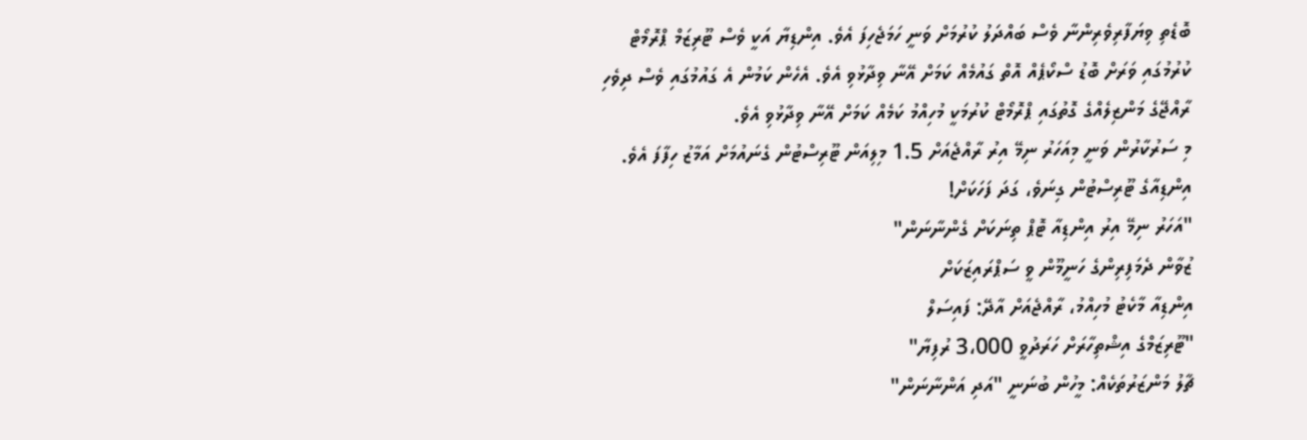ބޮޑެތި ވިޔަފާރިވެރިންނާ ވެސް ބައްދަލު ކުރުމަށް ވަނީ ހަމަޖެހިފަ އެވެ. އިންޑިޔާ އަކީ ވެސް ޓޫރިޒަމް ޕްރޮމޯޓް ކުރުމުގައި ވަރަށް ބޮޑު ސްކޯޕެއް އޮތް ގައުމެއް ކަމަށް އޭނާ ވިދާޅުވި އެވެ. އެހެން ކަމުން އެ ގައުމުގައި ވެސް ދިވެހި ރާއްޖޭގެ މަންޒިލެއްގެ ގޮތުގައި ޕްރޮމޯޓް ކުރުމަކީ މުހިއްމު ކަމެއް ކަމަށް އޭނާ ވިދާޅުވި އެވެ.
މި ސަރުކާރުން ވަނީ މިއަހަރު ނިމޭ އިރު ރާއްޖެއަށް 1.5 މިލިއަން ޓޫރިސްޓުން ގެނައުމަށް އަމާޒު ހިފާފަ އެވެ.
އިންޑިއާގެ ޓޫރިސްޓުން ގިނަވެ، ގަދަ ފަހަކަށް!
"އަހަރު ނިމޭ އިރު އިންޑިއާ ޓޮޕް ތިނަކަށް ގެންނާނަން"
ޒުވާން ދެމަފިރިންގެ ހަނީމޫން ވީ ސަޕްރައިޒަކަށް
އިންޑިއާ މާކެޓު މުހިއްމު، ރާއްޖެއަށް އާދޭ: ފައިސަލް
"ޓޫރިޒަމްގެ އިޝްތިހާރަށް ހަރަދުވީ 3،000 ރުފިޔާ"
ޗާލު މަންޒަރުތަކެއް: މީހުން ބުނަނީ "އަދި އަންނާނަން"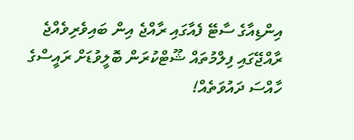އިންޑިއާގެ ސާޓޭ ފެއާގައި ރާއްޖެ އިން ބައިވެރިވެއްޖެ
ރާއްޖޭގައި ފިލްމުތައް ޝޫޓްކުރަން ބޮލީވުޑަށް ރައީސްގެ ހާއްސަ ދައުވަތެއް!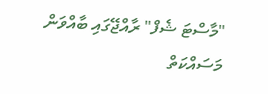"މާސްޓަ ޝެފް" ރާއްޖޭގައި ބާއްވަން މަސައްކަތް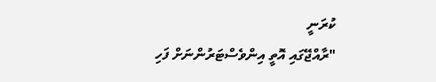ކުރަނީ
"ރާއްޖޭގައި އޮތީ އިންވެސްޓަރުންނަށް ފަހި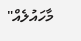މާހައުލެއް"